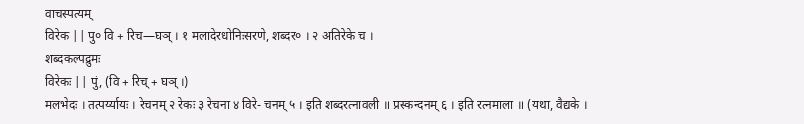वाचस्पत्यम्
विरेक || पु० वि + रिच—घञ् । १ मलादेरधोनिःसरणे, शब्दर० । २ अतिरेके च ।
शब्दकल्पद्रुमः
विरेकः || पुं, (वि + रिच् + घञ् ।)
मलभेदः । तत्पर्य्यायः । रेचनम् २ रेकः ३ रेचना ४ विरे- चनम् ५ । इति शब्दरत्नावली ॥ प्रस्कन्दनम् ६ । इति रत्नमाला ॥ (यथा, वैद्यके ।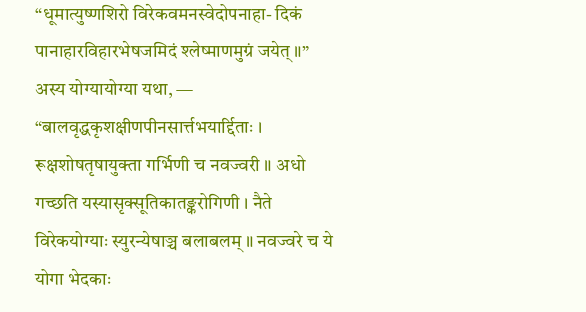“धूमात्युष्णशिरो विरेकवमनस्वेदोपनाहा- दिकं पानाहारविहारभेषजमिदं श्लेष्माणमुग्रं जयेत् ॥” अस्य योग्यायोग्या यथा, —
“बालवृद्धकृशक्षीणपीनसार्त्तभयार्द्दिताः । रूक्षशोषतृषायुक्ता गर्भिणी च नवज्वरी ॥ अधो गच्छति यस्यासृक्सूतिकातङ्करोगिणी । नैते विरेकयोग्याः स्युरन्येषाञ्च बलाबलम् ॥ नवज्वरे च ये योगा भेदकाः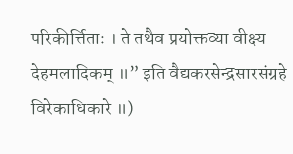परिकीर्त्तिताः । ते तथैव प्रयोक्तव्या वीक्ष्य देहमलादिकम् ॥” इति वैद्यकरसेन्द्रसारसंग्रहे विरेकाधिकारे ॥)